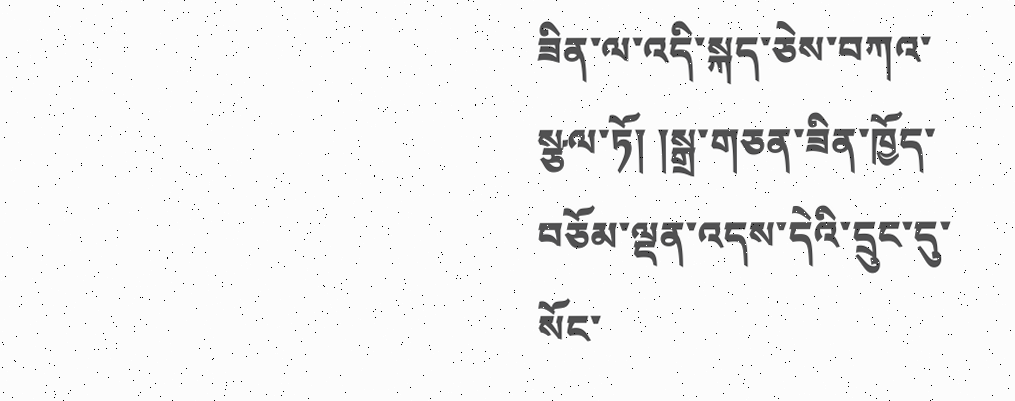ཟིན་ལ་འདི་སྐད་ཅེས་བཀའ་སྩལ་ཏོ། །སྒྲ་གཅན་ཟིན་ཁྱོད་བཅོམ་ལྡན་འདས་དེའི་དྲུང་དུ་སོང་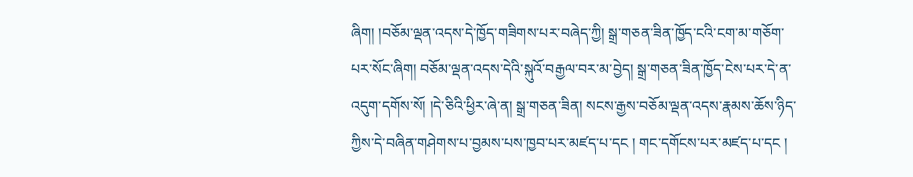ཞིག། །བཅོམ་ལྡན་འདས་དེ་ཁྱོད་གཟིགས་པར་བཞེད་ཀྱི། སྒྲ་གཅན་ཟིན་ཁྱོད་ངའི་ངག་མ་གཅོག་པར་སོང་ཞིག། བཅོམ་ལྡན་འདས་དེའི་སྐུའོ་བརྒྱལ་བར་མ་བྱེད། སྒྲ་གཅན་ཟིན་ཁྱོད་ངེས་པར་དེ་ན་འདུག་དགོས་སོ། །དེ་ཅིའི་ཕྱིར་ཞེ་ན། སྒྲ་གཅན་ཟིན། སངས་རྒྱས་བཅོམ་ལྡན་འདས་རྣམས་ཆོས་ཉིད་ཀྱིས་དེ་བཞིན་གཤེགས་པ་བྱམས་པས་ཁྱབ་པར་མཛད་པ་དང ། གང་དགོངས་པར་མཛད་པ་དང །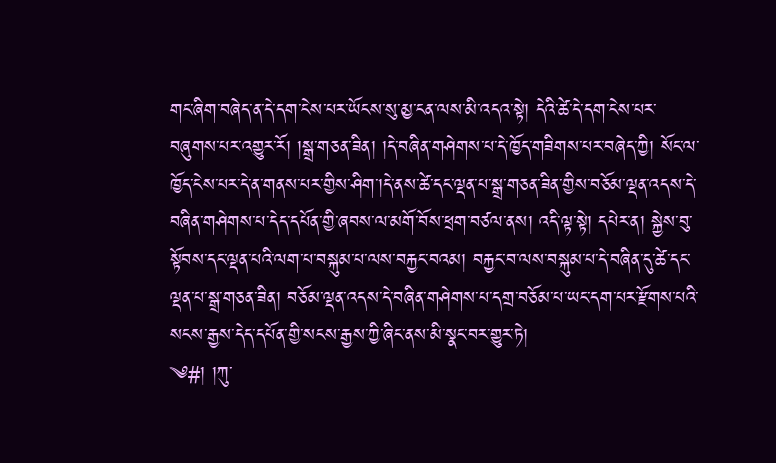གང་ཞིག་བཞེད་ན་དེ་དག་ངེས་པར་ཡོངས་སུ་མྱ་ངན་ལས་མི་འདའ་སྟེ། དེའི་ཚེ་དེ་དག་ངེས་པར་བཞུགས་པར་འགྱུར་རོ། །སྒྲ་གཅན་ཟིན། །དེ་བཞིན་གཤེགས་པ་དེ་ཁྱོད་གཟིགས་པར་བཞེད་ཀྱི། སོང་ལ་ཁྱོད་ངེས་པར་དེ་ན་གནས་པར་གྱིས་ཤིག་།དེ་ནས་ཚེ་དང་ལྡན་པ་སྒྲ་གཅན་ཟིན་གྱིས་བཅོམ་ལྡན་འདས་དེ་བཞིན་གཤེགས་པ་དེད་དཔོན་གྱི་ཞབས་ལ་མགོ་བོས་ཕྲག་བཙལ་ནས། འདི་ལྟ་སྟེ། དཔེར་ན། སྐྱེས་བུ་སྟོབས་དང་ལྡན་པའི་ལག་པ་བསྐུམ་པ་ལས་བརྐྱང་བའམ། བརྐྱང་བ་ལས་བསྐུམ་པ་དེ་བཞིན་དུ་ཚེ་དང་ལྡན་པ་སྒྲ་གཅན་ཟིན། བཅོམ་ལྡན་འདས་དེ་བཞིན་གཤེགས་པ་དགྲ་བཅོམ་པ་ཡང་དག་པར་རྫོགས་པའི་སངས་རྒྱས་དེད་དཔོན་གྱི་སངས་རྒྱས་ཀྱི་ཞིང་ནས་མི་སྣང་བར་གྱུར་ཏེ།
༄#། །ཀུ་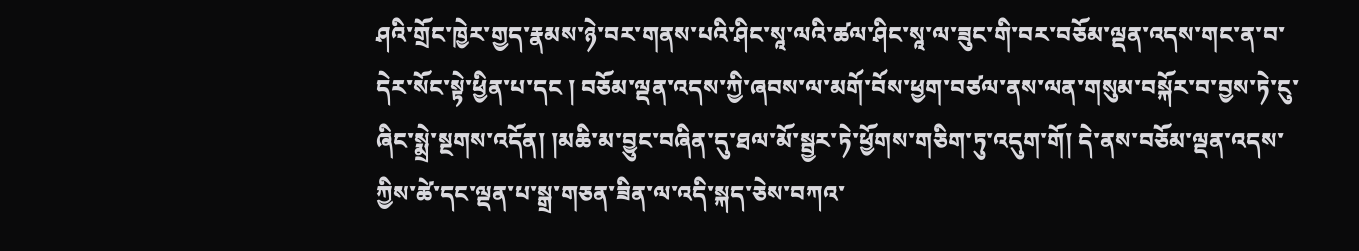ཤའི་གྲོང་ཁྱེར་གྱད་རྣམས་ཉེ་བར་གནས་པའི་ཤིང་སཱ་ལའི་ཚལ་ཤིང་སཱ་ལ་ཟུང་གི་བར་བཅོམ་ལྡན་འདས་གང་ན་བ་དེར་སོང་སྟེ་ཕྱིན་པ་དང ། བཅོམ་ལྡན་འདས་ཀྱི་ཞབས་ལ་མགོ་བོས་ཕྱག་བཙལ་ནས་ལན་གསུམ་བསྐོར་བ་བྱས་ཏེ་ངུ་ཞིང་སྨྲེ་སྔགས་འདོན། །མཆི་མ་བྱུང་བཞིན་དུ་ཐལ་མོ་སྦྱར་ཏེ་ཕྱོགས་གཅིག་ཏུ་འདུག་གོ། དེ་ནས་བཅོམ་ལྡན་འདས་ཀྱིས་ཚེ་དང་ལྡན་པ་སྒྲ་གཅན་ཟིན་ལ་འདི་སྐད་ཅེས་བཀའ་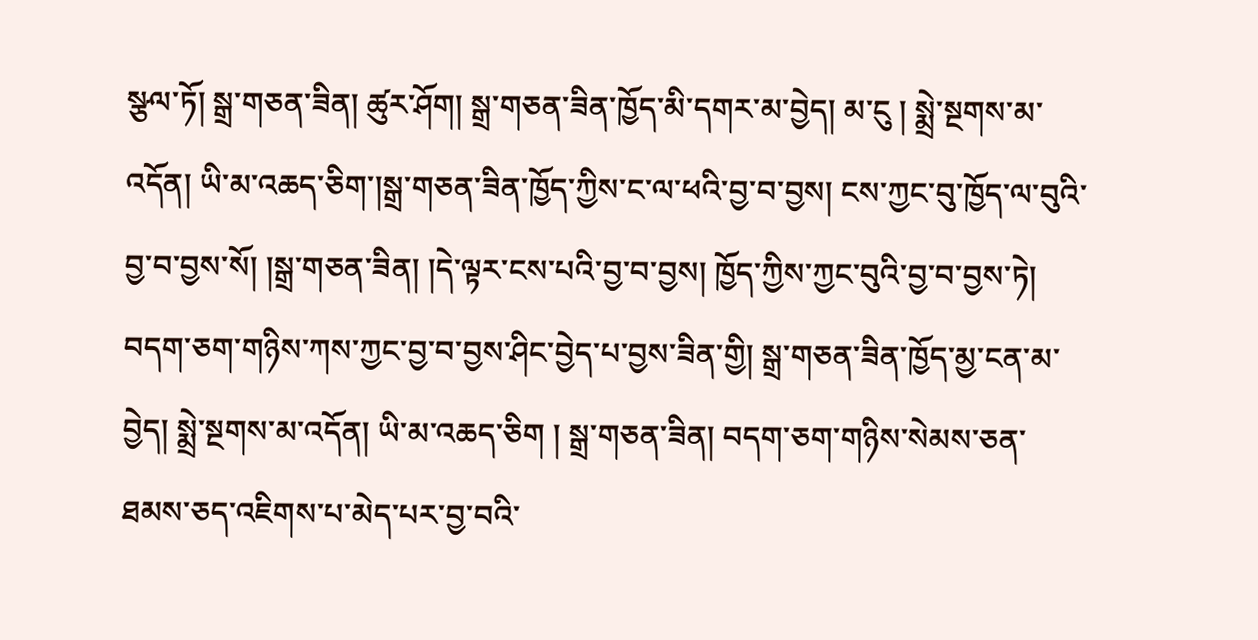སྩལ་ཏོ། སྒྲ་གཅན་ཟིན། ཚུར་ཤོག། སྒྲ་གཅན་ཟིན་ཁྱོད་མི་དགར་མ་བྱེད། མ་ངུ ། སྨྲེ་སྔགས་མ་འདོན། ཡི་མ་འཆད་ཅིག་།སྒྲ་གཅན་ཟིན་ཁྱོད་ཀྱིས་ང་ལ་ཕའི་བྱ་བ་བྱས། ངས་ཀྱང་བུ་ཁྱོད་ལ་བུའི་བྱ་བ་བྱས་སོ། །སྒྲ་གཅན་ཟིན། །དེ་ལྟར་ངས་པའི་བྱ་བ་བྱས། ཁྱོད་ཀྱིས་ཀྱང་བུའི་བྱ་བ་བྱས་ཏེ། བདག་ཅག་གཉིས་ཀས་ཀྱང་བྱ་བ་བྱས་ཤིང་བྱེད་པ་བྱས་ཟིན་གྱི། སྒྲ་གཅན་ཟིན་ཁྱོད་མྱ་ངན་མ་བྱེད། སྨྲེ་སྔགས་མ་འདོན། ཡི་མ་འཆད་ཅིག ། སྒྲ་གཅན་ཟིན། བདག་ཅག་གཉིས་སེམས་ཅན་ཐམས་ཅད་འཇིགས་པ་མེད་པར་བྱ་བའི་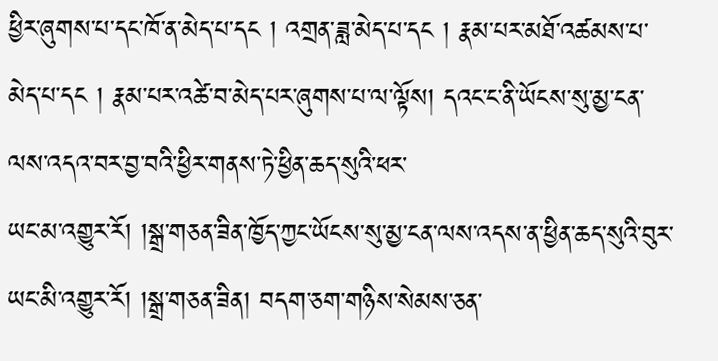ཕྱིར་ཞུགས་པ་དང་ཁོ་ན་མེད་པ་དང ། འགྲན་ཟླ་མེད་པ་དང ། རྣམ་པར་མཐོ་འཚམས་པ་མེད་པ་དང ། རྣམ་པར་འཚེ་བ་མེད་པར་ཞུགས་པ་ལ་ལྟོས། དའང་ང་ནི་ཡོངས་སུ་མྱ་ངན་ལས་འདའ་བར་བྱ་བའི་ཕྱིར་གནས་ཏེ་ཕྱིན་ཆད་སུའི་ཕར་
ཡང་མ་འགྱུར་རོ། །སྒྲ་གཅན་ཟིན་ཁྱོད་ཀྱང་ཡོངས་སུ་མྱ་ངན་ལས་འདས་ན་ཕྱིན་ཆད་སུའི་བུར་ཡང་མི་འགྱུར་རོ། །སྒྲ་གཅན་ཟིན། བདག་ཅག་གཉིས་སེམས་ཅན་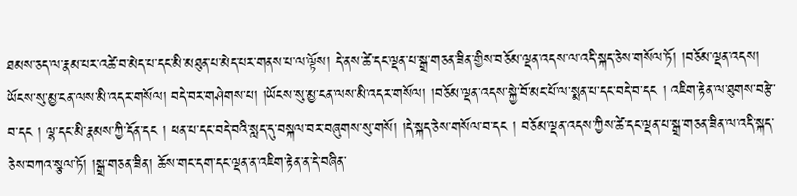ཐམས་ཅད་ལ་རྣམ་པར་འཚེ་བ་མེད་པ་དང་མི་མཐུན་པ་མེད་པར་གནས་པ་ལ་ལྟོས། དེ་ནས་ཚེ་དང་ལྡན་པ་སྒྲ་གཅན་ཟིན་གྱིས་བཅོམ་ལྡན་འདས་ལ་འདི་སྐད་ཅེས་གསོལ་ཏོ། །བཅོམ་ལྡན་འདས། ཡོངས་སུ་མྱ་ངན་ལས་མི་འདར་གསོལ། བདེ་བར་གཤེགས་པ། །ཡོངས་སུ་མྱ་ངན་ལས་མི་འདར་གསོལ། །བཅོམ་ལྡན་འདས་སྐྱེ་བོ་མང་པོ་ལ་སྨན་པ་དང་བདེ་བ་དང ། འཇིག་རྟེན་ལ་ཐུགས་བརྩེ་བ་དང ། ལྷ་དང་མི་རྣམས་ཀྱི་དོན་དང ། ཕན་པ་དང་བདེ་བའི་སླད་དུ་བསྐལ་བར་བཞུགས་སུ་གསོ། །དེ་སྐད་ཅེས་གསོལ་བ་དང ། བཅོམ་ལྡན་འདས་ཀྱིས་ཚེ་དང་ལྡན་པ་སྒྲ་གཅན་ཟིན་ལ་འདི་སྐད་ཅེས་བཀའ་སྩལ་ཏོ། །སྒྲ་གཅན་ཟིན། ཆོས་གང་དག་དང་ལྡན་ན་འཇིག་རྟེན་ན་དེ་བཞིན་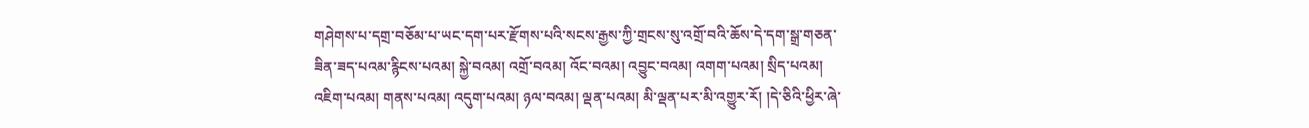གཤེགས་པ་དགྲ་བཅོམ་པ་ཡང་དག་པར་རྫོགས་པའི་སངས་རྒྱས་ཀྱི་གྲངས་སུ་འགྲོ་བའི་ཆོས་དེ་དག་སྒྲ་གཅན་ཟིན་ཟད་པའམ་རྙིངས་པའམ། སྐྱེ་བའམ། འགྲོ་བའམ། འོང་བའམ། འབྱུང་བའམ། འགག་པའམ། སྲིད་པའམ། འཇིག་པའམ། གནས་པའམ། འདུག་པའམ། ཉལ་བའམ། ལྡན་པའམ། མི་ལྡན་པར་མི་འགྱུར་རོ། །དེ་ཅིའི་ཕྱིར་ཞེ་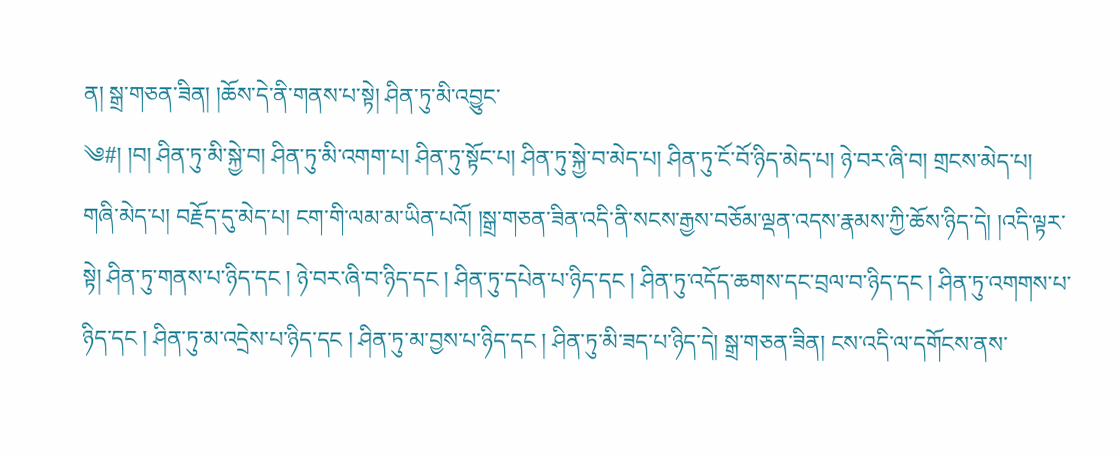ན། སྒྲ་གཅན་ཟིན། །ཆོས་དེ་ནི་གནས་པ་སྟེ། ཤིན་ཏུ་མི་འབྱུང་
༄#། །བ། ཤིན་ཏུ་མི་སྐྱེ་བ། ཤིན་ཏུ་མི་འགག་པ། ཤིན་ཏུ་སྟོང་པ། ཤིན་ཏུ་སྐྱེ་བ་མེད་པ། ཤིན་ཏུ་ངོ་བོ་ཉིད་མེད་པ། ཉེ་བར་ཞི་བ། གྲངས་མེད་པ། གཞི་མེད་པ། བརྗོད་དུ་མེད་པ། ངག་གི་ལམ་མ་ཡིན་པའོ། །སྒྲ་གཅན་ཟིན་འདི་ནི་སངས་རྒྱས་བཅོམ་ལྡན་འདས་རྣམས་ཀྱི་ཆོས་ཉིད་དེ། །འདི་ལྟར་སྟེ། ཤིན་ཏུ་གནས་པ་ཉིད་དང ། ཉེ་བར་ཞི་བ་ཉིད་དང ། ཤིན་ཏུ་དཔེན་པ་ཉིད་དང ། ཤིན་ཏུ་འདོད་ཆགས་དང་བྲལ་བ་ཉིད་དང ། ཤིན་ཏུ་འགགས་པ་ཉིད་དང ། ཤིན་ཏུ་མ་འདྲེས་པ་ཉིད་དང ། ཤིན་ཏུ་མ་བྱས་པ་ཉིད་དང ། ཤིན་ཏུ་མི་ཟད་པ་ཉིད་དེ། སྒྲ་གཅན་ཟིན། ངས་འདི་ལ་དགོངས་ནས་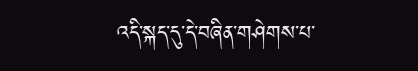འདི་སྐད་དུ་དེ་བཞིན་གཤེགས་པ་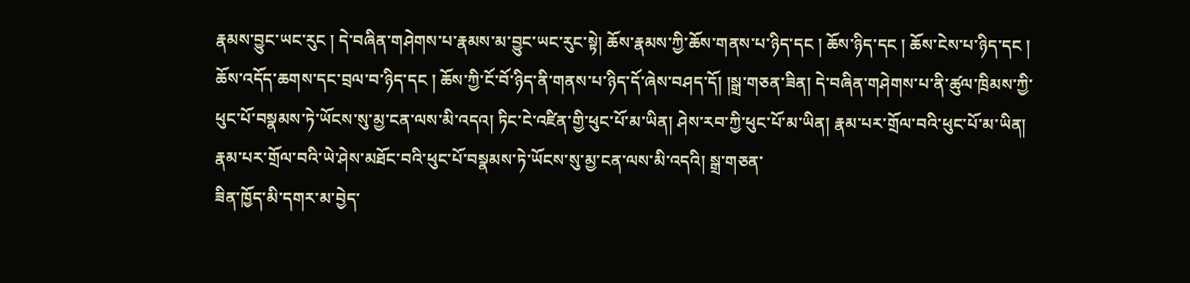རྣམས་བྱུང་ཡང་རུང ། དེ་བཞིན་གཤེགས་པ་རྣམས་མ་བྱུང་ཡང་རུང་སྟེ། ཆོས་རྣམས་ཀྱི་ཆོས་གནས་པ་ཉིད་དང ། ཆོས་ཉིད་དང ། ཆོས་ངེས་པ་ཉིད་དང ། ཆོས་འདོད་ཆགས་དང་བྲལ་བ་ཉིད་དང ། ཆོས་ཀྱི་ངོ་བོ་ཉིད་ནི་གནས་པ་ཉིད་དོ་ཞེས་བཤད་དོ། །སྒྲ་གཅན་ཟིན། དེ་བཞིན་གཤེགས་པ་ནི་ཚུལ་ཁྲིམས་ཀྱི་ཕུང་པོ་བསྣམས་ཏེ་ཡོངས་སུ་མྱ་ངན་ལས་མི་འདའ། ཏིང་ངེ་འཛིན་གྱི་ཕུང་པོ་མ་ཡིན། ཤེས་རབ་ཀྱི་ཕུང་པོ་མ་ཡིན། རྣམ་པར་གྲོལ་བའི་ཕུང་པོ་མ་ཡིན། རྣམ་པར་གྲོལ་བའི་ཡེ་ཤེས་མཐོང་བའི་ཕུང་པོ་བསྣམས་ཏེ་ཡོངས་སུ་མྱ་ངན་ལས་མི་འདའི། སྒྲ་གཅན་
ཟིན་ཁྱོད་མི་དགར་མ་བྱེད་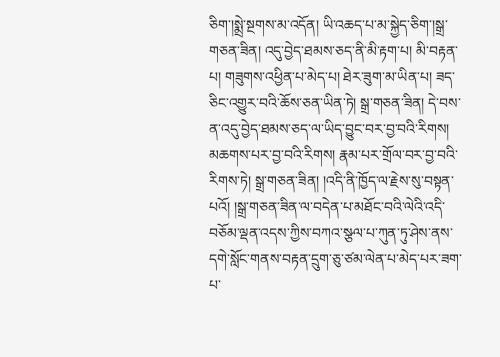ཅིག་།སྨྲེ་སྔགས་མ་འདོན། ཡི་འཆད་པ་མ་སྐྱེད་ཅིག་།སྒྲ་གཅན་ཟིན། འདུ་བྱེད་ཐམས་ཅད་ནི་མི་རྟག་པ། མི་བརྟན་པ། གཟུགས་འཕྱིན་པ་མེད་པ། ཐེར་ཟུག་མ་ཡིན་པ། ཟད་ཅིང་འགྱུར་བའི་ཆོས་ཅན་ཡིན་ཏེ། སྒྲ་གཅན་ཟིན། དེ་བས་ན་འདུ་བྱེད་ཐམས་ཅད་ལ་ཡིད་བྱུང་བར་བྱ་བའི་རིགས། མཆགས་པར་བྱ་བའི་རིགས། རྣམ་པར་གྲོལ་བར་བྱ་བའི་རིགས་ཏེ། སྒྲ་གཅན་ཟིན། །འདི་ནི་ཁྱོད་ལ་རྗེས་སུ་བསྟན་པའོ། །སྒྲ་གཅན་ཟིན་ལ་བདེན་པ་མཐོང་བའི་ལེའི་འདི་བཅོམ་ལྡན་འདས་ཀྱིས་བཀའ་སྩལ་པ་ཀུན་ཏུ་ཤེས་ནས་དགེ་སློང་གནས་བརྟན་དྲུག་ཅུ་ཙམ་ལེན་པ་མེད་པར་ཟག་པ་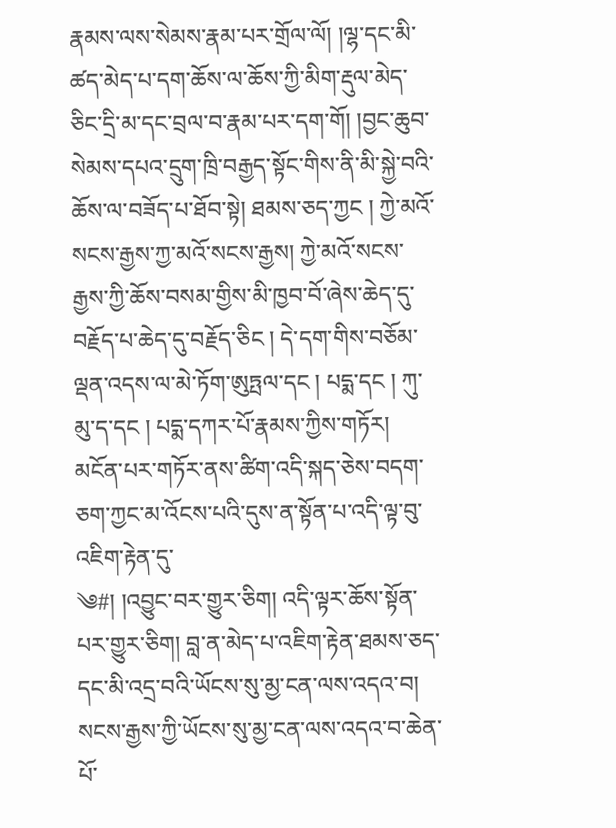རྣམས་ལས་སེམས་རྣམ་པར་གྲོལ་ལོ། །ལྷ་དང་མི་ཚད་མེད་པ་དག་ཆོས་ལ་ཆོས་ཀྱི་མིག་རྡུལ་མེད་ཅིང་དྲི་མ་དང་བྲལ་བ་རྣམ་པར་དག་གོ། །བྱང་ཆུབ་སེམས་དཔའ་དྲུག་ཁྲི་བརྒྱད་སྟོང་གིས་ནི་མི་སྐྱེ་བའི་ཆོས་ལ་བཟོད་པ་ཐོབ་སྟེ། ཐམས་ཅད་ཀྱང ། ཀྱེ་མའོ་སངས་རྒྱས་ཀྱ་མའོ་སངས་རྒྱས། ཀྱེ་མའོ་སངས་རྒྱས་ཀྱི་ཆོས་བསམ་གྱིས་མི་ཁྱབ་བོ་ཞེས་ཆེད་དུ་བརྗོད་པ་ཆེད་དུ་བརྗོད་ཅིང ། དེ་དག་གིས་བཅོམ་ལྡན་འདས་ལ་མེ་ཏོག་ཨུཏྤལ་དང ། པདྨ་དང ། ཀུ་མུ་ད་དང ། པདྨ་དཀར་པོ་རྣམས་ཀྱིས་གཏོར། མངོན་པར་གཏོར་ནས་ཚིག་འདི་སྐད་ཅེས་བདག་ཅག་ཀྱང་མ་འོངས་པའི་དུས་ན་སྟོན་པ་འདི་ལྟ་བུ་འཇིག་རྟེན་དུ་
༄#། །འབྱུང་བར་གྱུར་ཅིག། འདི་ལྟར་ཆོས་སྟོན་པར་གྱུར་ཅིག། བླ་ན་མེད་པ་འཇིག་རྟེན་ཐམས་ཅད་དང་མི་འདྲ་བའི་ཡོངས་སུ་མྱ་ངན་ལས་འདའ་བ། སངས་རྒྱས་ཀྱི་ཡོངས་སུ་མྱ་ངན་ལས་འདའ་བ་ཆེན་པོ་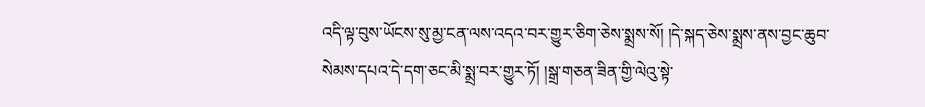འདི་ལྟ་བུས་ཡོངས་སུ་མྱ་ངན་ལས་འདའ་བར་གྱུར་ཅིག་ཅེས་སྨྲས་སོ། །དེ་སྐད་ཅེས་སྨྲས་ནས་བྱང་ཆུབ་སེམས་དཔའ་དེ་དག་ཅང་མི་སྨྲ་བར་གྱུར་ཏོ། །སྒྲ་གཅན་ཟིན་གྱི་ལེའུ་སྟེ་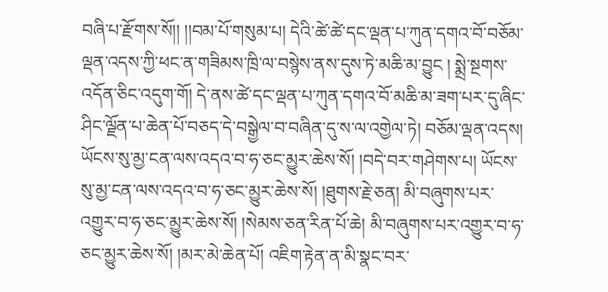བཞི་པ་རྫོགས་སོ།། །།བམ་པོ་གསུམ་པ། དེའི་ཚེ་ཚེ་དང་ལྡན་པ་ཀུན་དགའ་བོ་བཅོམ་ལྡན་འདས་ཀྱི་ཕང་ན་གཟིམས་ཁྲི་ལ་བསྙེས་ནས་དུས་ཏེ་མཆི་མ་བྱུང ། སྨྲེ་སྔགས་འདོན་ཅིང་འདུག་གོ། དེ་ནས་ཚེ་དང་ལྡན་པ་ཀུན་དགའ་བོ་མཆི་མ་ཟག་པར་དུ་ཞིང་ཤིང་ལྗོན་པ་ཆེན་པོ་བཅད་དེ་བསྒྱེལ་བ་བཞིན་དུ་ས་ལ་འགྱེལ་ཏེ། བཅོམ་ལྡན་འདས། ཡོངས་སུ་མྱ་ངན་ལས་འདའ་བ་ཧ་ཅང་མྱུར་ཆེས་སོ། །བདེ་བར་གཤེགས་པ། ཡོངས་སུ་མྱ་ངན་ལས་འདའ་བ་ཧ་ཅང་མྱུར་ཆེས་སོ། །ཐུགས་རྗེ་ཅན། མི་བཞུགས་པར་འགྱུར་བ་ཧ་ཅང་མྱུར་ཆེས་སོ། །སེམས་ཅན་རིན་པོ་ཆེ། མི་བཞུགས་པར་འགྱུར་བ་ཧ་ཅང་མྱུར་ཆེས་སོ། །མར་མེ་ཆེན་པོ། འཇིག་རྟེན་ན་མི་སྣང་བར་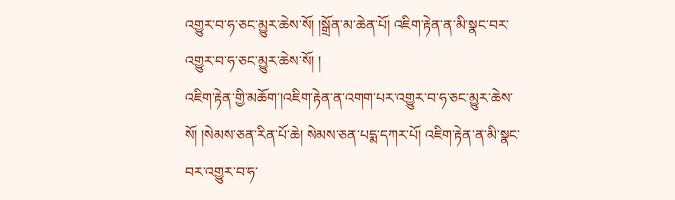འགྱུར་བ་ཧ་ཅང་མྱུར་ཆེས་སོ། །སྒྲོན་མ་ཆེན་པོ། འཇིག་རྟེན་ན་མི་སྣང་བར་འགྱུར་བ་ཧ་ཅང་མྱུར་ཆེས་སོ། །
འཇིག་རྟེན་གྱི་མཆོག་།འཇིག་རྟེན་ན་འགག་པར་འགྱུར་བ་ཧ་ཅང་མྱུར་ཆེས་སོ། །སེམས་ཅན་རིན་པོ་ཆེ། སེམས་ཅན་པདྨ་དཀར་པོ། འཇིག་རྟེན་ན་མི་སྣང་བར་འགྱུར་བ་ཧ་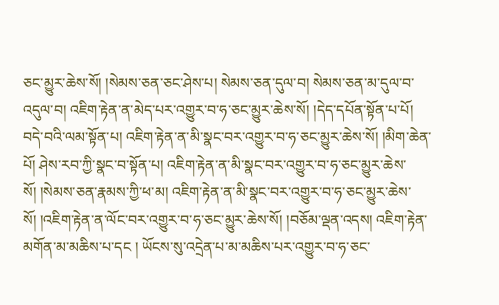ཅང་མྱུར་ཆེས་སོ། །སེམས་ཅན་ཅང་ཤེས་པ། སེམས་ཅན་དུལ་བ། སེམས་ཅན་མ་དུལ་བ་འདུལ་བ། འཇིག་རྟེན་ན་མེད་པར་འགྱུར་བ་ཧ་ཅང་མྱུར་ཆེས་སོ། །དེད་དཔོན་སྟོན་པ་པོ། བདེ་བའི་ལམ་སྟོན་པ། འཇིག་རྟེན་ན་མི་སྣང་བར་འགྱུར་བ་ཧ་ཅང་མྱུར་ཆེས་སོ། །མིག་ཆེན་པོ། ཤེས་རབ་ཀྱི་སྣང་བ་སྟོན་པ། འཇིག་རྟེན་ན་མི་སྣང་བར་འགྱུར་བ་ཧ་ཅང་མྱུར་ཆེས་སོ། །སེམས་ཅན་རྣམས་ཀྱི་ཕ་མ། འཇིག་རྟེན་ན་མི་སྣང་བར་འགྱུར་བ་ཧ་ཅང་མྱུར་ཆེས་སོ། །འཇིག་རྟེན་ན་ལོང་བར་འགྱུར་བ་ཧ་ཅང་མྱུར་ཆེས་སོ། །བཅོམ་ལྡན་འདས། འཇིག་རྟེན་མགོན་མ་མཆིས་པ་དང ། ཡོངས་སུ་འདྲེན་པ་མ་མཆིས་པར་འགྱུར་བ་ཧ་ཅང་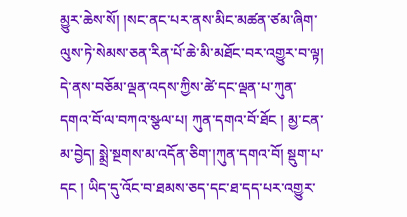མྱུར་ཆེས་སོ། །སང་ནང་པར་ནས་མིང་མཚན་ཙམ་ཞིག་ལུས་ཏེ་སེམས་ཅན་རིན་པོ་ཆེ་མི་མཐོང་བར་འགྱུར་བ་ལྟ། དེ་ནས་བཅོམ་ལྡན་འདས་ཀྱིས་ཚེ་དང་ལྡན་པ་ཀུན་དགའ་བོ་ལ་བཀའ་སྩལ་པ། ཀུན་དགའ་བོ་ཐོང ། མྱ་ངན་མ་བྱེད། སྨྲེ་སྔགས་མ་འདོན་ཅིག་།ཀུན་དགའ་བོ། སྡུག་པ་དང ། ཡིད་དུ་འོང་བ་ཐམས་ཅད་དང་ཐ་དད་པར་འགྱུར་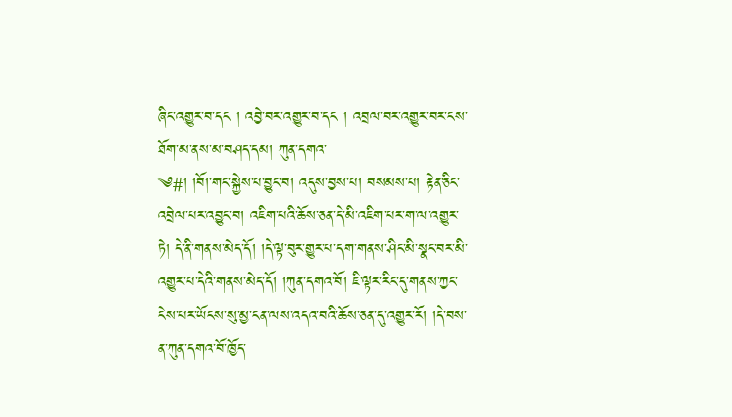ཞིང་འགྱུར་བ་དང ། འབྱེ་བར་འགྱུར་བ་དང ། འབྲལ་བར་འགྱུར་བར་ངས་ཐོག་མ་ནས་མ་བཤད་དམ། ཀུན་དགའ་
༄#། །བོ།་གང་སྐྱེས་པ་བྱུང་བ། འདུས་བྱས་པ། བསམས་པ། རྟེན་ཅིང་འབྲེལ་པར་འབྱུང་བ། འཇིག་པའི་ཆོས་ཅན་དེ་མི་འཇིག་པར་ག་ལ་འགྱུར་ཏེ། དེ་ནི་གནས་མེད་དོ། །དེ་ལྟ་བུར་གྱུར་པ་དག་གནས་ཤིང་མི་སྣང་བར་མི་འགྱུར་པ་དེའི་གནས་མེད་དོ། །ཀུན་དགའ་བོ། ཇི་ལྟར་རིང་དུ་གནས་ཀྱང་ངེས་པར་ཡོངས་སུ་མྱ་ངན་ལས་འདའ་བའི་ཆོས་ཅན་དུ་འགྱུར་རོ། །དེ་བས་ན་ཀུན་དགའ་བོ་ཁྱོད་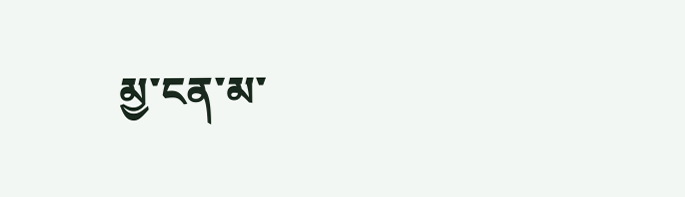མྱ་ངན་མ་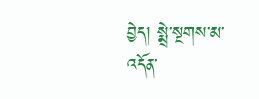བྱེད། སྨྲེ་སྔགས་མ་འདོན་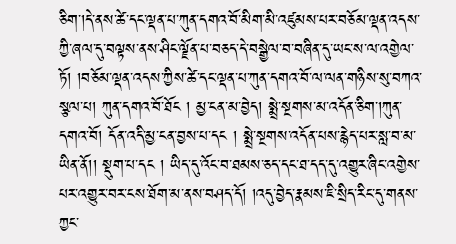ཅིག་།དེ་ནས་ཚེ་དང་ལྡན་པ་ཀུན་དགའ་བོ་མིག་མི་འཛུམས་པར་བཅོམ་ལྡན་འདས་ཀྱི་ཞལ་དུ་བལྟས་ནས་ཤིང་ལྗོན་པ་བཅད་དེ་བསྒྱེལ་བ་བཞིན་དུ་ཡང་ས་ལ་འགྱེལ་ཏོ། །བཅོམ་ལྡན་འདས་ཀྱིས་ཚེ་དང་ལྡན་པ་ཀུན་དགའ་བོ་ལ་ལན་གཉིས་སུ་བཀའ་སྩལ་པ། ཀུན་དགའ་བོ་ཐོང ། མྱ་ངན་མ་བྱེད། སྨྲེ་སྔགས་མ་འདོན་ཅིག་།ཀུན་དགའ་བོ། དོན་འདི་མྱ་ངན་བྱས་པ་དང ། སྨྲེ་སྔགས་འདོན་པས་རྙེད་པར་སླ་བ་མ་ཡིན་ནོ།། སྡུག་པ་དང ། ཡིད་དུ་འོང་བ་ཐམས་ཅད་དང་ཐ་དད་དུ་འགྱུར་ཞིང་འགྱེས་པར་འགྱུར་བར་ངས་ཐོག་མ་ནས་བཤད་དོ། །འདུ་བྱེད་རྣམས་ཇི་སྲིད་རིང་དུ་གནས་ཀྱང་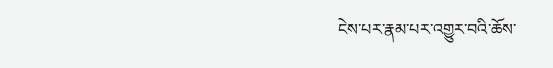ངེས་པར་རྣམ་པར་འགྱུར་བའི་ཆོས་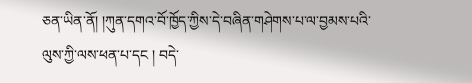ཅན་ཡིན་ནོ། །ཀུན་དགའ་བོ་ཁྱོད་ཀྱིས་དེ་བཞིན་གཤེགས་པ་ལ་བྱམས་པའི་ལུས་ཀྱི་ལས་ཕན་པ་དང ། བདེ་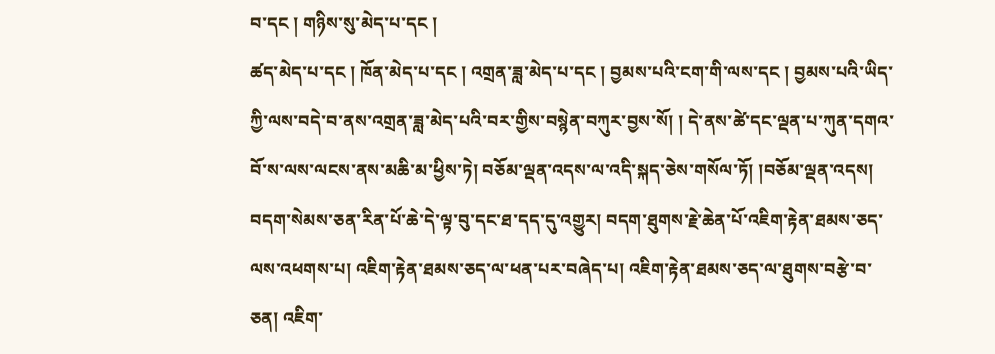བ་དང ། གཉིས་སུ་མེད་པ་དང །
ཚད་མེད་པ་དང ། ཁོན་མེད་པ་དང ། འགྲན་ཟླ་མེད་པ་དང ། བྱམས་པའི་ངག་གི་ལས་དང ། བྱམས་པའི་ཡིད་ཀྱི་ལས་བདེ་བ་ནས་འགྲན་ཟླ་མེད་པའི་བར་གྱིས་བསྙེན་བཀུར་བྱས་སོ། ། དེ་ནས་ཚེ་དང་ལྡན་པ་ཀུན་དགའ་བོ་ས་ལས་ལངས་ནས་མཆི་མ་ཕྱིས་ཏེ། བཅོམ་ལྡན་འདས་ལ་འདི་སྐད་ཅེས་གསོལ་ཏོ། །བཅོམ་ལྡན་འདས། བདག་སེམས་ཅན་རིན་པོ་ཆེ་དེ་ལྟ་བུ་དང་ཐ་དད་དུ་འགྱུར། བདག་ཐུགས་རྗེ་ཆེན་པོ་འཇིག་རྟེན་ཐམས་ཅད་ལས་འཕགས་པ། འཇིག་རྟེན་ཐམས་ཅད་ལ་ཕན་པར་བཞེད་པ། འཇིག་རྟེན་ཐམས་ཅད་ལ་ཐུགས་བརྩེ་བ་ཅན། འཇིག་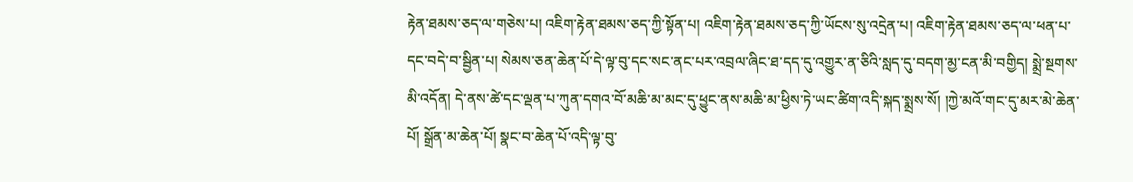རྟེན་ཐམས་ཅད་ལ་གཅེས་པ། འཇིག་རྟེན་ཐམས་ཅད་ཀྱི་སྟོན་པ། འཇིག་རྟེན་ཐམས་ཅད་ཀྱི་ཡོངས་སུ་འདྲེན་པ། འཇིག་རྟེན་ཐམས་ཅད་ལ་ཕན་པ་དང་བདེ་བ་སྦྱིན་པ། སེམས་ཅན་ཆེན་པོ་དེ་ལྟ་བུ་དང་སང་ནང་པར་འབྲལ་ཞིང་ཐ་དད་དུ་འགྱུར་ན་ཅིའི་སླད་དུ་བདག་མྱ་ངན་མི་བགྱིད། སྨྲེ་སྔགས་མི་འདོན། དེ་ནས་ཚེ་དང་ལྡན་པ་ཀུན་དགའ་བོ་མཆི་མ་མང་དུ་ཕྱུང་ནས་མཆི་མ་ཕྱིས་ཏེ་ཡང་ཚིག་འདི་སྐད་སྨྲས་སོ། །ཀྱེ་མའོ་གང་དུ་མར་མེ་ཆེན་པོ། སྒྲོན་མ་ཆེན་པོ། སྣང་བ་ཆེན་པོ་འདི་ལྟ་བུ་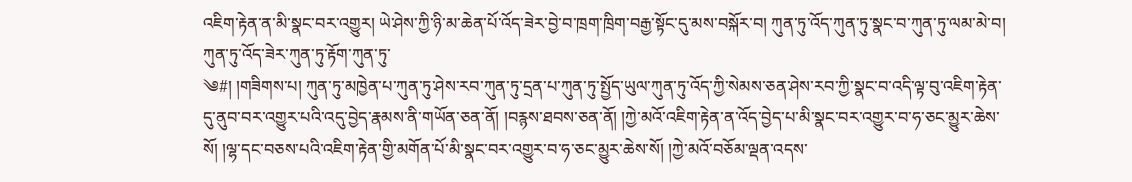འཇིག་རྟེན་ན་མི་སྣང་བར་འགྱུར། ཡེ་ཤེས་ཀྱི་ཉི་མ་ཆེན་པོ་འོད་ཟེར་བྱེ་བ་ཁྲག་ཁྲིག་བརྒྱ་སྟོང་དུ་མས་བསྐོར་བ། ཀུན་ཏུ་འོད་ཀུན་ཏུ་སྣང་བ་ཀུན་ཏུ་ལམ་མེ་བ། ཀུན་ཏུ་འོད་ཟེར་ཀུན་ཏུ་རྟོག་ཀུན་ཏུ་
༄#། །གཟིགས་པ། ཀུན་ཏུ་མཁྱེན་པ་ཀུན་ཏུ་ཤེས་རབ་ཀུན་ཏུ་དྲན་པ་ཀུན་ཏུ་སྤྱོད་ཡུལ་ཀུན་ཏུ་འོད་ཀྱི་སེམས་ཅན་ཤེས་རབ་ཀྱི་སྣང་བ་འདི་ལྟ་བུ་འཇིག་རྟེན་དུ་ནུབ་བར་འགྱུར་པའི་འདུ་བྱེད་རྣམས་ནི་གཡོན་ཅན་ནོ། །བརྙས་ཐབས་ཅན་ནོ། །ཀྱེ་མའོ་འཇིག་རྟེན་ན་འོད་བྱེད་པ་མི་སྣང་བར་འགྱུར་བ་ཧ་ཅང་མྱུར་ཆེས་སོ། །ལྷ་དང་བཅས་པའི་འཇིག་རྟེན་གྱི་མགོན་པོ་མི་སྣང་བར་འགྱུར་བ་ཧ་ཅང་མྱུར་ཆེས་སོ། །ཀྱེ་མའོ་བཅོམ་ལྡན་འདས་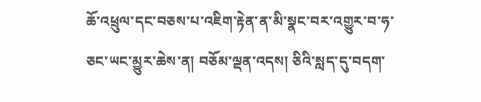ཆོ་འཕྲུལ་དང་བཅས་པ་འཇིག་རྟེན་ན་མི་སྣང་བར་འགྱུར་བ་ཧ་ཅང་ཡང་མྱུར་ཆེས་ན། བཅོམ་ལྡན་འདས། ཅིའི་སླད་དུ་བདག་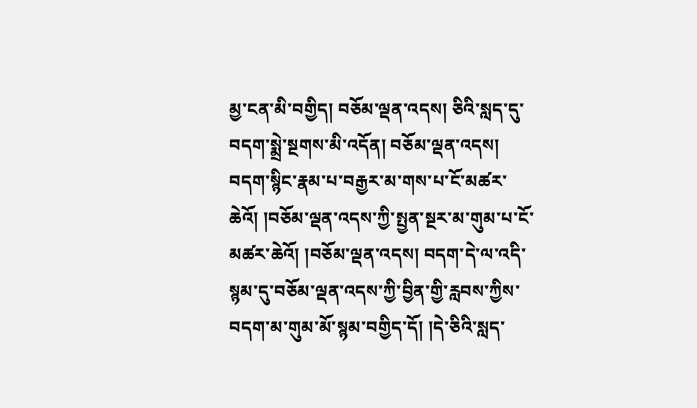མྱ་ངན་མི་བགྱིད། བཅོམ་ལྡན་འདས། ཅིའི་སླད་དུ་བདག་སྨྲེ་སྔགས་མི་འདོན། བཅོམ་ལྡན་འདས། བདག་སྙིང་རྣམ་པ་བརྒྱར་མ་གས་པ་ངོ་མཚར་ཆེའོ། །བཅོམ་ལྡན་འདས་ཀྱི་སྤྱན་སྔར་མ་གུམ་པ་ངོ་མཚར་ཆེའོ། །བཅོམ་ལྡན་འདས། བདག་དེ་ལ་འདི་སྙམ་དུ་བཅོམ་ལྡན་འདས་ཀྱི་བྱིན་གྱི་རླབས་ཀྱིས་བདག་མ་གུམ་མོ་སྙམ་བགྱིད་དོ། །དེ་ཅིའི་སླད་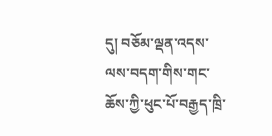དུ། བཅོམ་ལྡན་འདས་ལས་བདག་གིས་གང་ཆོས་ཀྱི་ཕུང་པོ་བརྒྱད་ཁྲི་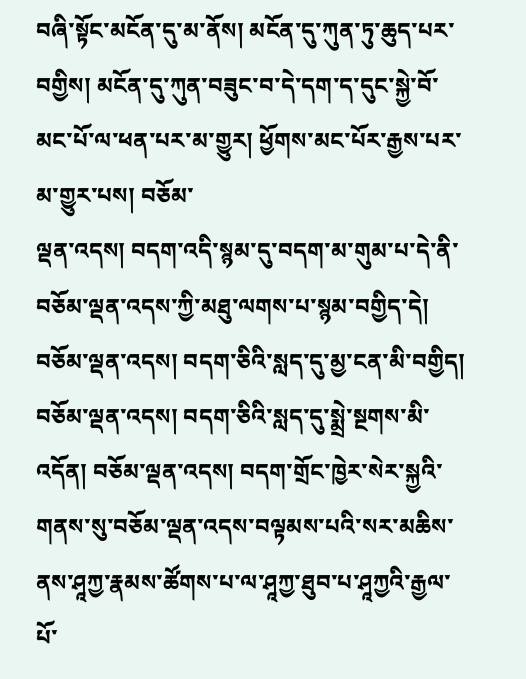བཞི་སྟོང་མངོན་དུ་མ་ནོས། མངོན་དུ་ཀུན་ཏུ་ཆུད་པར་བགྱིས། མངོན་དུ་ཀུན་བཟུང་བ་དེ་དག་ད་དུང་སྐྱེ་བོ་མང་པོ་ལ་ཕན་པར་མ་གྱུར། ཕྱོགས་མང་པོར་རྒྱས་པར་མ་གྱུར་པས། བཅོམ་
ལྡན་འདས། བདག་འདི་སྙམ་དུ་བདག་མ་གུམ་པ་དེ་ནི་བཅོམ་ལྡན་འདས་ཀྱི་མཐུ་ལགས་པ་སྙམ་བགྱིད་དེ། བཅོམ་ལྡན་འདས། བདག་ཅིའི་སླད་དུ་མྱ་ངན་མི་བགྱིད། བཅོམ་ལྡན་འདས། བདག་ཅིའི་སླད་དུ་སྨྲེ་སྔགས་མི་འདོན། བཅོམ་ལྡན་འདས། བདག་གྲོང་ཁྱེར་སེར་སྐྱའི་གནས་སུ་བཅོམ་ལྡན་འདས་བལྟམས་པའི་སར་མཆིས་ནས་ཤཱཀྱ་རྣམས་ཚོགས་པ་ལ་ཤཱཀྱ་ཐུབ་པ་ཤཱཀྱའི་རྒྱལ་པོ་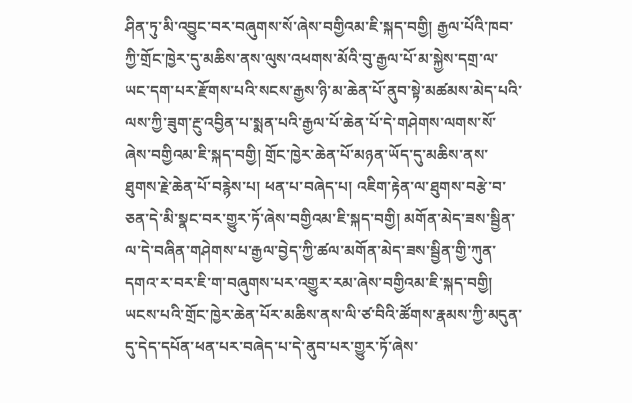ཤིན་ཏུ་མི་འབྱུང་བར་བཞུགས་སོ་ཞེས་བགྱིའམ་ཇི་སྐད་བགྱི། རྒྱལ་པོའི་ཁབ་ཀྱི་གྲོང་ཁྱེར་དུ་མཆིས་ནས་ལུས་འཕགས་མོའི་བུ་རྒྱལ་པོ་མ་སྐྱེས་དགྲ་ལ་ཡང་དག་པར་རྫོགས་པའི་སངས་རྒྱས་ཉི་མ་ཆེན་པོ་ནུབ་སྟེ་མཚམས་མེད་པའི་ལས་ཀྱི་ཟུག་རྔུ་འབྱིན་པ་སྨན་པའི་རྒྱལ་པོ་ཆེན་པོ་དེ་གཤེགས་ལགས་སོ་ཞེས་བགྱིའམ་ཇི་སྐད་བགྱི། གྲོང་ཁྱེར་ཆེན་པོ་མཉན་ཡོད་དུ་མཆིས་ནས་ཐུགས་རྗེ་ཆེན་པོ་བརྙེས་པ། ཕན་པ་བཞེད་པ། འཇིག་རྟེན་ལ་ཐུགས་བརྩེ་བ་ཅན་དེ་མི་སྣང་བར་གྱུར་ཏོ་ཞེས་བགྱིའམ་ཇི་སྐད་བགྱི། མགོན་མེད་ཟས་སྦྱིན་ལ་དེ་བཞིན་གཤེགས་པ་རྒྱལ་བྱེད་ཀྱི་ཚལ་མགོན་མེད་ཟས་སྦྱིན་གྱི་ཀུན་དགའ་ར་བར་ཇི་ག་བཞུགས་པར་འགྱུར་རམ་ཞེས་བགྱིའམ་ཇི་སྐད་བགྱི། ཡངས་པའི་གྲོང་ཁྱེར་ཆེན་པོར་མཆིས་ནས་ལི་ཙ་བིའི་ཚོགས་རྣམས་ཀྱི་མདུན་དུ་དེད་དཔོན་ཕན་པར་བཞེད་པ་དེ་ནུབ་པར་གྱུར་ཏོ་ཞེས་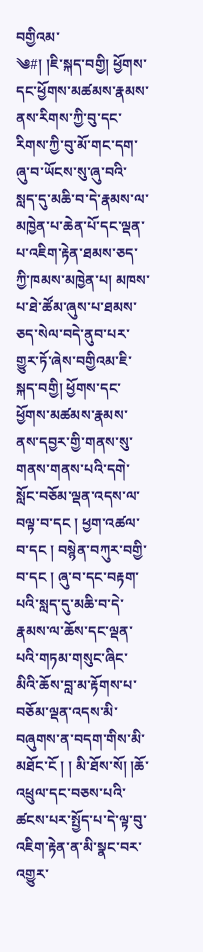བགྱིའམ་
༄#། །ཇི་སྐད་བགྱི། ཕྱོགས་དང་ཕྱོགས་མཚམས་རྣམས་ནས་རིགས་ཀྱི་བུ་དང་རིགས་ཀྱི་བུ་མོ་གང་དག་ཞུ་བ་ཡོངས་སུ་ཞུ་བའི་སླད་དུ་མཆི་བ་དེ་རྣམས་ལ་མཁྱེན་པ་ཆེན་པོ་དང་ལྡན་པ་འཇིག་རྟེན་ཐམས་ཅད་ཀྱི་ཁམས་མཁྱེན་པ། མཁས་པ་ཐེ་ཚོམ་ཞུས་པ་ཐམས་ཅད་སེལ་བདེ་ནུབ་པར་གྱུར་ཏོ་ཞེས་བགྱིའམ་ཇི་སྐད་བགྱི། ཕྱོགས་དང་ཕྱོགས་མཚམས་རྣམས་ནས་དབྱར་གྱི་གནས་སུ་གནས་གནས་པའི་དགེ་སློང་བཅོམ་ལྡན་འདས་ལ་བལྟ་བ་དང ། ཕྱག་འཚལ་བ་དང ། བསྙེན་བཀུར་བགྱི་བ་དང ། ཞུ་བ་དང་བརྟག་པའི་སླད་དུ་མཆི་བ་དེ་རྣམས་ལ་ཆོས་དང་ལྡན་པའི་གཏམ་གསུང་ཞིང་མིའི་ཆོས་བླ་མ་རྟོགས་པ་བཅོམ་ལྡན་འདས་མི་བཞུགས་ན་བདག་གིས་མི་མཐོང་ངོ ། ། མི་ཐོས་སོ། །ཆོ་འཕྲུལ་དང་བཅས་པའི་ཚངས་པར་སྤྱོད་པ་དེ་ལྟ་བུ་འཇིག་རྟེན་ན་མི་སྣང་བར་འགྱུར་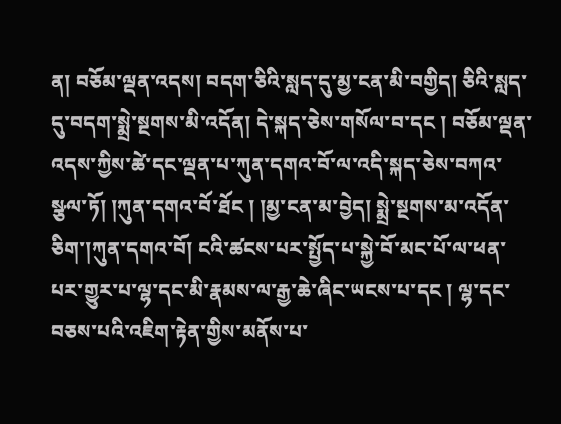ན། བཅོམ་ལྡན་འདས། བདག་ཅིའི་སླད་དུ་མྱ་ངན་མི་བགྱིད། ཅིའི་སླད་དུ་བདག་སྨྲེ་སྔགས་མི་འདོན། དེ་སྐད་ཅེས་གསོལ་བ་དང ། བཅོམ་ལྡན་འདས་ཀྱིས་ཚེ་དང་ལྡན་པ་ཀུན་དགའ་བོ་ལ་འདི་སྐད་ཅེས་བཀའ་སྩལ་ཏོ། །ཀུན་དགའ་བོ་ཐོང ། །མྱ་ངན་མ་བྱེད། སྨྲེ་སྔགས་མ་འདོན་ཅིག་།ཀུན་དགའ་བོ། ངའི་ཚངས་པར་སྤྱོད་པ་སྐྱེ་བོ་མང་པོ་ལ་ཕན་པར་གྱུར་པ་ལྷ་དང་མི་རྣམས་ལ་རྒྱ་ཆེ་ཞིང་ཡངས་པ་དང ། ལྷ་དང་
བཅས་པའི་འཇིག་རྟེན་གྱིས་མནོས་པ་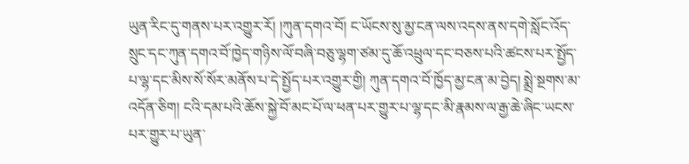ཡུན་རིང་དུ་གནས་པར་འགྱུར་རོ། །ཀུན་དགའ་བོ། ང་ཡོངས་སུ་མྱ་ངན་ལས་འདས་ནས་དགེ་སློང་འོད་སྲུང་དང་ཀུན་དགའ་བོ་ཁྱེད་གཉིས་ལོ་བཞི་བཅུ་ལྷག་ཙམ་དུ་ཆོ་འཕྲུལ་དང་བཅས་པའི་ཚངས་པར་སྤྱོད་པ་ལྷ་དང་མིས་སོ་སོར་མནོས་པ་དེ་སྤྱོད་པར་འགྱུར་གྱི། ཀུན་དགའ་བོ་ཁྱོད་མྱ་ངན་མ་བྱེད། སྨྲེ་སྔགས་མ་འདོན་ཅིག། ངའི་དམ་པའི་ཆོས་སྐྱེ་བོ་མང་པོ་ལ་ཕན་པར་གྱུར་པ་ལྷ་དང་མི་རྣམས་ལ་རྒྱ་ཆེ་ཞིང་ཡངས་པར་གྱུར་པ་ཡུན་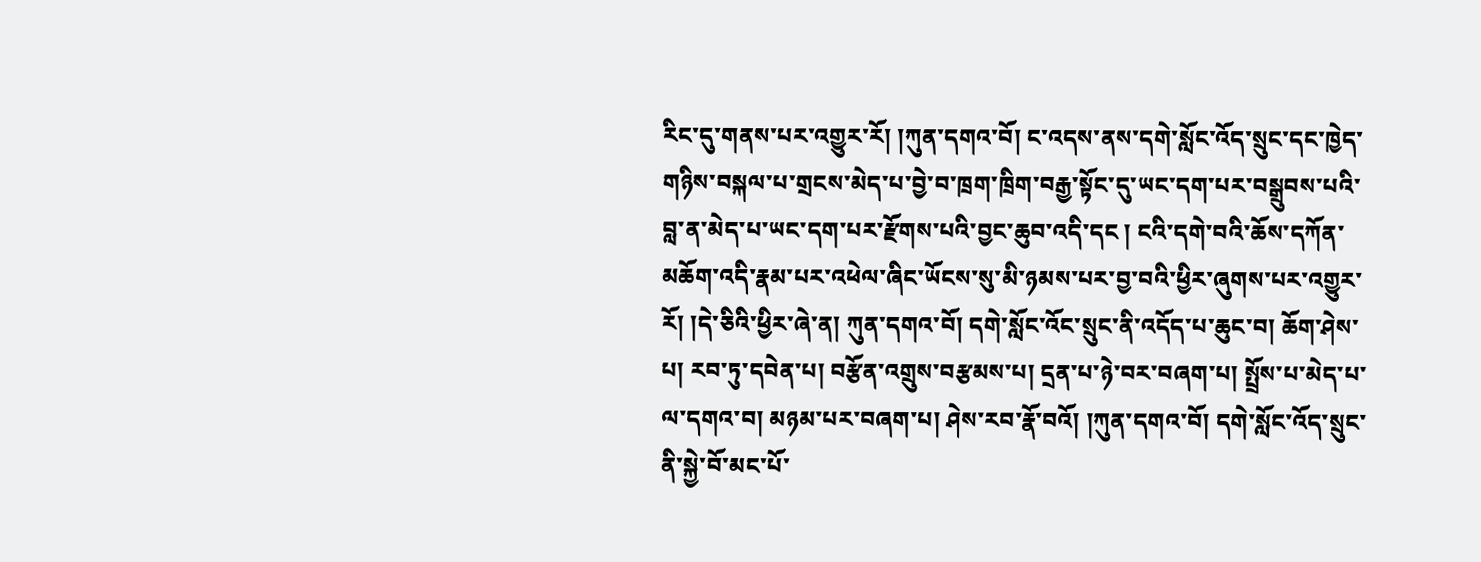རིང་དུ་གནས་པར་འགྱུར་རོ། །ཀུན་དགའ་བོ། ང་འདས་ནས་དགེ་སློང་འོད་སྲུང་དང་ཁྱེད་གཉིས་བསྐལ་པ་གྲངས་མེད་པ་བྱེ་བ་ཁྲག་ཁྲིག་བརྒྱ་སྟོང་དུ་ཡང་དག་པར་བསྒྲུབས་པའི་བླ་ན་མེད་པ་ཡང་དག་པར་རྫོགས་པའི་བྱང་ཆུབ་འདི་དང ། ངའི་དགེ་བའི་ཆོས་དཀོན་མཆོག་འདི་རྣམ་པར་འཕེལ་ཞིང་ཡོངས་སུ་མི་ཉམས་པར་བྱ་བའི་ཕྱིར་ཞུགས་པར་འགྱུར་རོ། །དེ་ཅིའི་ཕྱིར་ཞེ་ན། ཀུན་དགའ་བོ། དགེ་སློང་འོང་སྲུང་ནི་འདོད་པ་ཆུང་བ། ཆོག་ཤེས་པ། རབ་ཏུ་དབེན་པ། བརྩོན་འགྲུས་བརྩམས་པ། དྲན་པ་ཉེ་བར་བཞག་པ། སྤྲོས་པ་མེད་པ་ལ་དགའ་བ། མཉམ་པར་བཞག་པ། ཤེས་རབ་རྣོ་བའོ། །ཀུན་དགའ་བོ། དགེ་སློང་འོད་སྲུང་ནི་སྐྱེ་བོ་མང་པོ་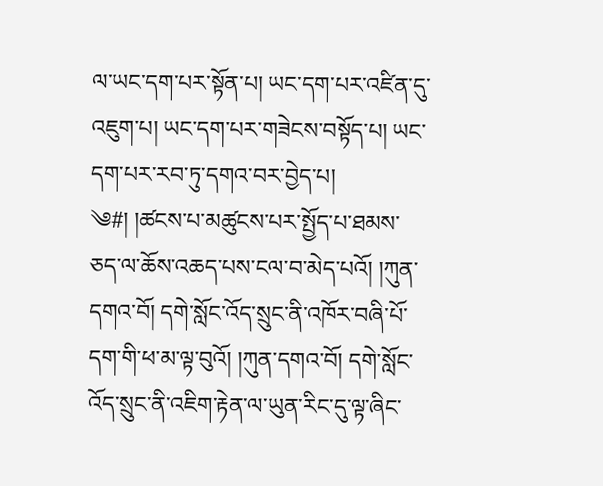ལ་ཡང་དག་པར་སྟོན་པ། ཡང་དག་པར་འཛིན་དུ་འཇུག་པ། ཡང་དག་པར་གཟེངས་བསྟོད་པ། ཡང་དག་པར་རབ་ཏུ་དགའ་བར་བྱེད་པ།
༄#། །ཚངས་པ་མཚུངས་པར་སྤྱོད་པ་ཐམས་ཅད་ལ་ཆོས་འཆད་པས་ངལ་བ་མེད་པའོ། །ཀུན་དགའ་བོ། དགེ་སློང་འོད་སྲུང་ནི་འཁོར་བཞི་པོ་དག་གི་ཕ་མ་ལྟ་བུའོ། །ཀུན་དགའ་བོ། དགེ་སློང་འོད་སྲུང་ནི་འཇིག་རྟེན་ལ་ཡུན་རིང་དུ་ལྟ་ཞིང་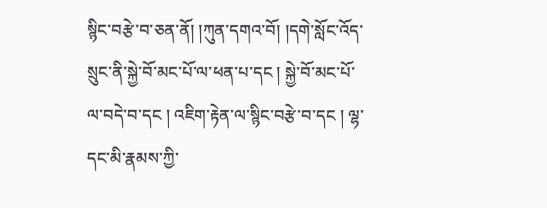སྙིང་བརྩེ་བ་ཅན་ནོ། །ཀུན་དགའ་བོ། །དགེ་སློང་འོད་སྲུང་ནི་སྐྱེ་བོ་མང་པོ་ལ་ཕན་པ་དང ། སྐྱེ་བོ་མང་པོ་ལ་བདེ་བ་དང ། འཇིག་རྟེན་ལ་སྙིང་བརྩེ་བ་དང ། ལྷ་དང་མི་རྣམས་ཀྱི་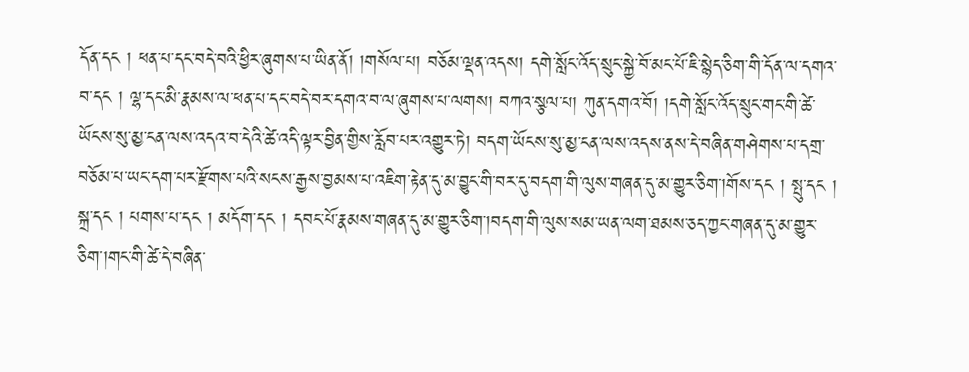དོན་དང ། ཕན་པ་དང་བདེ་བའི་ཕྱིར་ཞུགས་པ་ཡིན་ནོ། །གསོལ་པ། བཅོམ་ལྡན་འདས། དགེ་སློང་འོད་སྲུང་སྐྱེ་བོ་མང་པོ་ཇི་སྙེད་ཅིག་གི་དོན་ལ་དགའ་བ་དང ། ལྷ་དང་མི་རྣམས་ལ་ཕན་པ་དང་བདེ་བར་དགའ་བ་ལ་ཞུགས་པ་ལགས། བཀའ་སྩལ་པ། ཀུན་དགའ་བོ། །དགེ་སློང་འོད་སྲུང་གང་གི་ཚེ་ཡོངས་སུ་མྱ་ངན་ལས་འདའ་བ་དེའི་ཚེ་འདི་ལྟར་བྱིན་གྱིས་རློབ་པར་འགྱུར་ཏེ། བདག་ཡོངས་སུ་མྱ་ངན་ལས་འདས་ནས་དེ་བཞིན་གཤེགས་པ་དགྲ་བཅོམ་པ་ཡང་དག་པར་རྫོགས་པའི་སངས་རྒྱས་བྱམས་པ་འཇིག་རྟེན་དུ་མ་བྱུང་གི་བར་དུ་བདག་གི་ལུས་གཞན་དུ་མ་གྱུར་ཅིག་།གོས་དང ། སྤུ་དང ། སྐྲ་དང ། པགས་པ་དང ། མདོག་དང ། དབང་པོ་རྣམས་གཞན་དུ་མ་གྱུར་ཅིག་།བདག་གི་ལུས་སམ་ཡན་ལག་ཐམས་ཅད་ཀྱང་གཞན་དུ་མ་གྱུར་ཅིག་།གང་གི་ཚེ་དེ་བཞིན་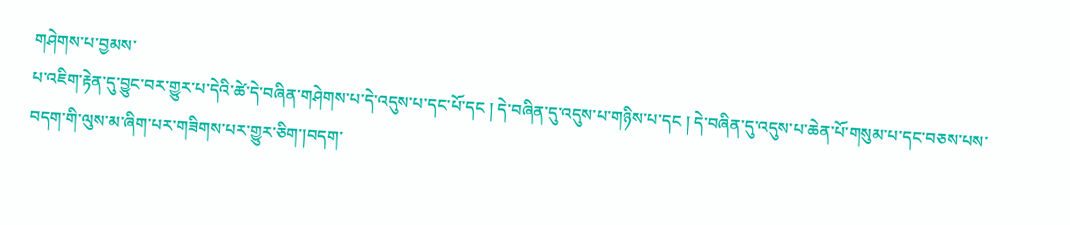གཤེགས་པ་བྱམས་
པ་འཇིག་རྟེན་དུ་བྱུང་བར་གྱུར་པ་དེའི་ཚེ་དེ་བཞིན་གཤེགས་པ་དེ་འདུས་པ་དང་པོ་དང ། དེ་བཞིན་དུ་འདུས་པ་གཉིས་པ་དང ། དེ་བཞིན་དུ་འདུས་པ་ཆེན་པོ་གསུམ་པ་དང་བཅས་པས་བདག་གི་ལུས་མ་ཞིག་པར་གཟིགས་པར་གྱུར་ཅིག་།བདག་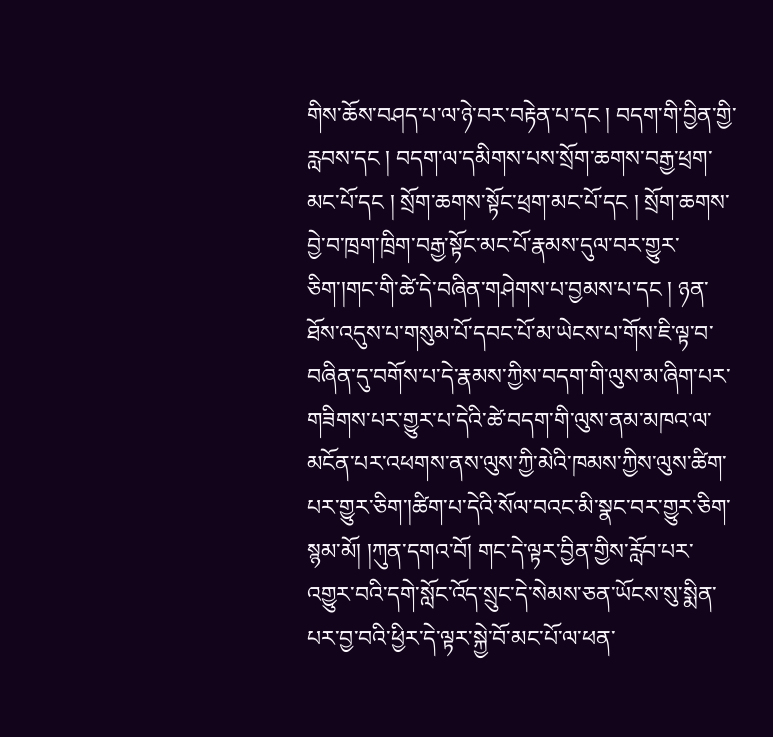གིས་ཆོས་བཤད་པ་ལ་ཉེ་བར་བརྟེན་པ་དང ། བདག་གི་བྱིན་གྱི་རླབས་དང ། བདག་ལ་དམིགས་པས་སྲོག་ཆགས་བརྒྱ་ཕྲག་མང་པོ་དང ། སྲོག་ཆགས་སྟོང་ཕྲག་མང་པོ་དང ། སྲོག་ཆགས་བྱེ་བ་ཁྲག་ཁྲིག་བརྒྱ་སྟོང་མང་པོ་རྣམས་དུལ་བར་གྱུར་ཅིག་།གང་གི་ཚེ་དེ་བཞིན་གཤེགས་པ་བྱམས་པ་དང ། ཉན་ཐོས་འདུས་པ་གསུམ་པོ་དབང་པོ་མ་ཡེངས་པ་གོས་ཇི་ལྟ་བ་བཞིན་དུ་བགོས་པ་དེ་རྣམས་ཀྱིས་བདག་གི་ལུས་མ་ཞིག་པར་གཟིགས་པར་གྱུར་པ་དེའི་ཚེ་བདག་གི་ལུས་ནམ་མཁའ་ལ་མངོན་པར་འཕགས་ནས་ལུས་ཀྱི་མེའི་ཁམས་ཀྱིས་ལུས་ཚིག་པར་གྱུར་ཅིག་།ཚིག་པ་དེའི་སོལ་བའང་མི་སྣང་བར་གྱུར་ཅིག་སྙམ་མོ། །ཀུན་དགའ་བོ། གང་དེ་ལྟར་བྱིན་གྱིས་རློབ་པར་འགྱུར་བའི་དགེ་སློང་འོད་སྲུང་དེ་སེམས་ཅན་ཡོངས་སུ་སྨིན་པར་བྱ་བའི་ཕྱིར་དེ་ལྟར་སྐྱེ་བོ་མང་པོ་ལ་ཕན་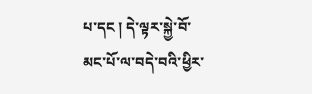པ་དང ། དེ་ལྟར་སྐྱེ་བོ་མང་པོ་ལ་བདེ་བའི་ཕྱིར་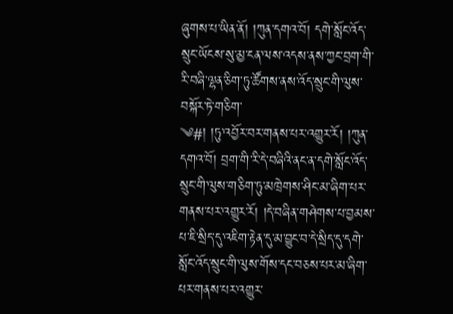ཞུགས་པ་ཡིན་ནོ། །ཀུན་དགའ་བོ། དགེ་སློང་འོད་སྲུང་ཡོངས་སུ་མྱ་ངན་ལས་འདས་ནས་ཀྱང་བྲག་གི་རི་བཞི་ལྷན་ཅིག་ཏུ་ཚོགས་ནས་འོད་སྲུང་གི་ལུས་བསྐོར་ཏེ་གཅིག་
༄#། །ཏུ་འབྱོར་བར་གནས་པར་འགྱུར་རོ། །ཀུན་དགའ་བོ། བྲག་གི་རི་དེ་བཞིའི་ནང་ན་དགེ་སློང་འོད་སྲུང་གི་ལུས་གཅིག་ཏུ་མཁྲེགས་ཤིང་མ་ཞིག་པར་གནས་པར་འགྱུར་རོ། །དེ་བཞིན་གཤེགས་པ་བྱམས་པ་ཇི་སྲིད་དུ་འཇིག་རྟེན་དུ་མ་བྱུང་བ་དེ་སྲིད་དུ་དགེ་སློང་འོད་སྲུང་གི་ལུས་གོས་དང་བཅས་པར་མ་ཞིག་པར་གནས་པར་འགྱུར་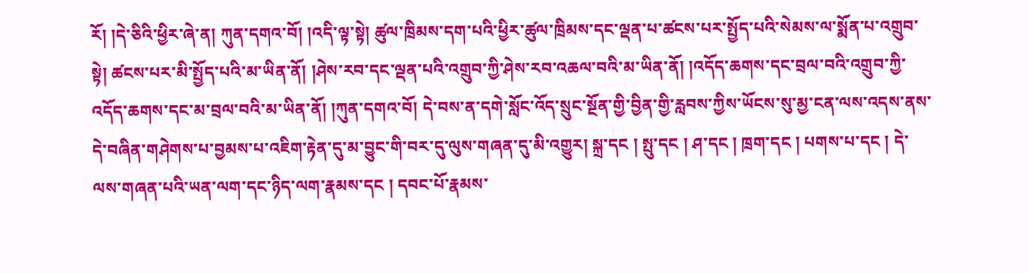རོ། །དེ་ཅིའི་ཕྱིར་ཞེ་ན། ཀུན་དགའ་བོ། །འདི་ལྟ་སྟེ། ཚུལ་ཁྲིམས་དག་པའི་ཕྱིར་ཚུལ་ཁྲིམས་དང་ལྡན་པ་ཚངས་པར་སྤྱོད་པའི་སེམས་ལ་སྨོན་པ་འགྲུབ་སྟེ། ཚངས་པར་མི་སྤྱོད་པའི་མ་ཡིན་ནོ། །ཤེས་རབ་དང་ལྡན་པའི་འགྲུབ་ཀྱི་ཤེས་རབ་འཆལ་བའི་མ་ཡིན་ནོ། །འདོད་ཆགས་དང་བྲལ་བའི་འགྲུབ་ཀྱི་འདོད་ཆགས་དང་མ་བྲལ་བའི་མ་ཡིན་ནོ། །ཀུན་དགའ་བོ། དེ་བས་ན་དགེ་སློང་འོད་སྲུང་སྔོན་གྱི་བྱིན་གྱི་རླབས་ཀྱིས་ཡོངས་སུ་མྱ་ངན་ལས་འདས་ནས་དེ་བཞིན་གཤེགས་པ་བྱམས་པ་འཇིག་རྟེན་དུ་མ་བྱུང་གི་བར་དུ་ལུས་གཞན་དུ་མི་འགྱུར། སྐྲ་དང ། སྤུ་དང ། ཤ་དང ། ཁྲག་དང ། པགས་པ་དང ། དེ་ལས་གཞན་པའི་ཡན་ལག་དང་ཉིད་ལག་རྣམས་དང ། དབང་པོ་རྣམས་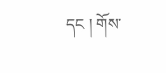དང ། གོས་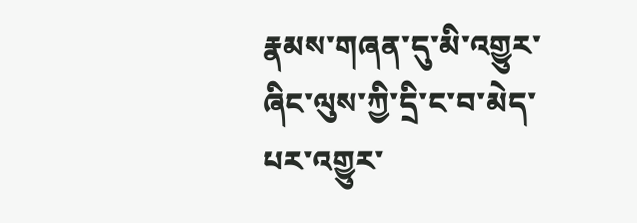རྣམས་གཞན་དུ་མི་འགྱུར་ཞིང་ལུས་ཀྱི་དྲི་ང་བ་མེད་པར་འགྱུར་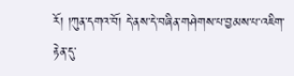རོ། །ཀུན་དགའ་བོ། དེ་ནས་དེ་བཞིན་གཤེགས་པ་བྱམས་པ་འཇིག་རྟེན་དུ་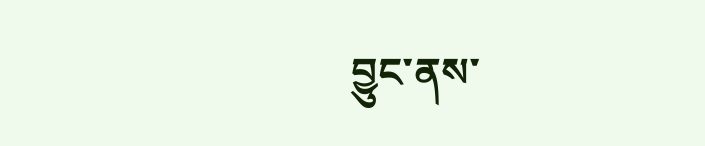བྱུང་ནས་